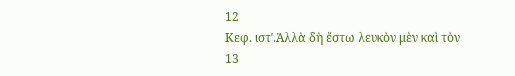12
Κεφ. ιστʹ.Ἀλλὰ δὴ ἔστω λευκὸν μὲν καὶ τὸν
13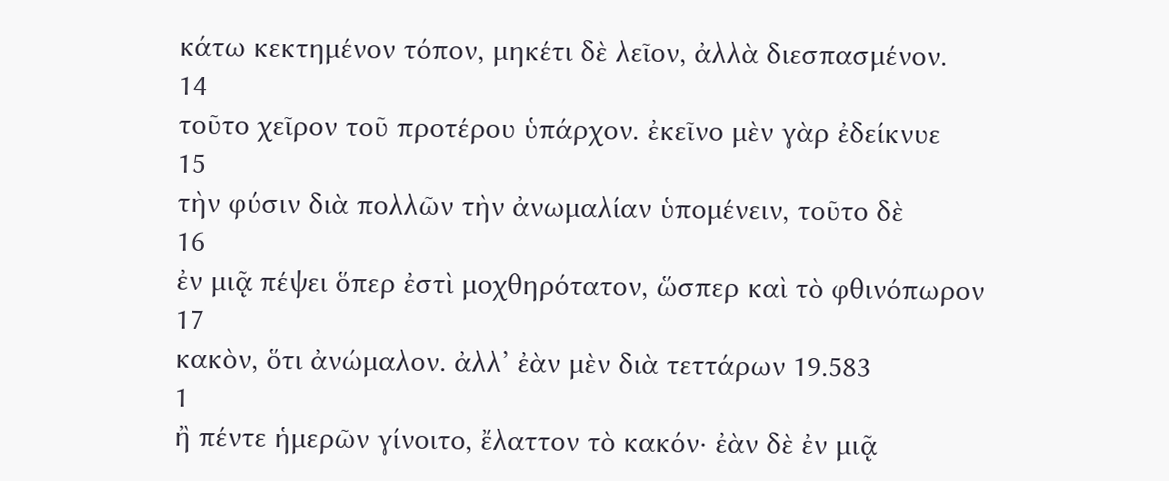κάτω κεκτημένον τόπον, μηκέτι δὲ λεῖον, ἀλλὰ διεσπασμένον.
14
τοῦτο χεῖρον τοῦ προτέρου ὑπάρχον. ἐκεῖνο μὲν γὰρ ἐδείκνυε
15
τὴν φύσιν διὰ πολλῶν τὴν ἀνωμαλίαν ὑπομένειν, τοῦτο δὲ
16
ἐν μιᾷ πέψει ὅπερ ἐστὶ μοχθηρότατον, ὥσπερ καὶ τὸ φθινόπωρον
17
κακὸν, ὅτι ἀνώμαλον. ἀλλ’ ἐὰν μὲν διὰ τεττάρων 19.583
1
ἢ πέντε ἡμερῶν γίνοιτο, ἔλαττον τὸ κακόν· ἐὰν δὲ ἐν μιᾷ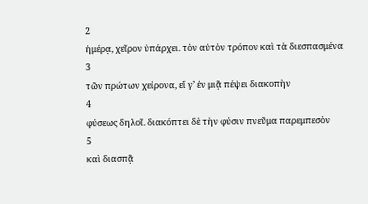2
ἡμέρᾳ, χεῖρον ὑπάρχει. τὸν αὐτὸν τρόπον καὶ τὰ διεσπασμένα
3
τῶν πρώτων χείρονα, εἴ γ’ ἐν μιᾷ πέψει διακοπὴν
4
φύσεως δηλοῖ. διακόπτει δὲ τὴν φύσιν πνεῦμα παρεμπεσὸν
5
καὶ διασπᾷ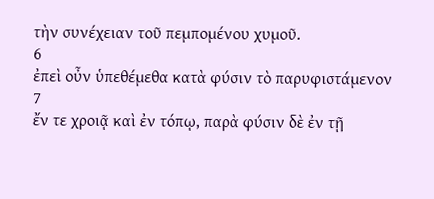τὴν συνέχειαν τοῦ πεμπομένου χυμοῦ.
6
ἐπεὶ οὖν ὑπεθέμεθα κατὰ φύσιν τὸ παρυφιστάμενον
7
ἔν τε χροιᾷ καὶ ἐν τόπῳ, παρὰ φύσιν δὲ ἐν τῇ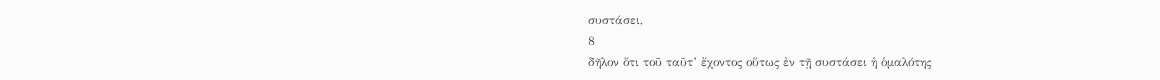συστάσει,
8
δῆλον ὅτι τοῦ ταῦτ’ ἔχοντος οὕτως ἐν τῇ συστάσει ἡ ὁμαλότης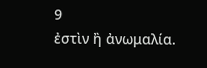9
ἐστὶν ἢ ἀνωμαλία.